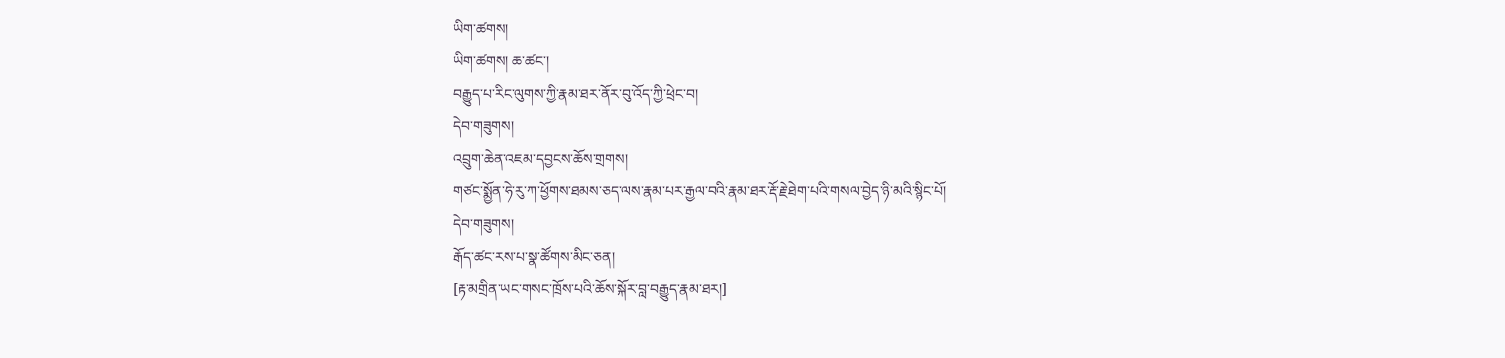ཡིག་ཚགས།
ཡིག་ཚགས། ཆ་ཚང་།
བརྒྱུད་པ་རིང་ལུགས་ཀྱི་རྣམ་ཐར་ནོར་བུ་འོད་ཀྱི་ཕྲེང་བ།
དེབ་གཟུགས།
འབྲུག་ཆེན་འཇམ་དབྱངས་ཆོས་གྲགས།
གཙང་སྨྱོན་ཧེ་རུ་ཀ་ཕྱོགས་ཐམས་ཅད་ལས་རྣམ་པར་རྒྱལ་བའི་རྣམ་ཐར་རྡོ་རྗེ་ཐེག་པའི་གསལ་བྱེད་ཉི་མའི་སྙིང་པོ།
དེབ་གཟུགས།
རྒོད་ཚང་རས་པ་སྣ་ཚོགས་མིང་ཅན།
[རྟ་མགྲིན་ཡང་གསང་ཁྲོས་པའི་ཆོས་སྐོར་བླ་བརྒྱུད་རྣམ་ཐར།]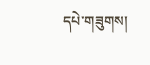དཔེ་གཟུགས།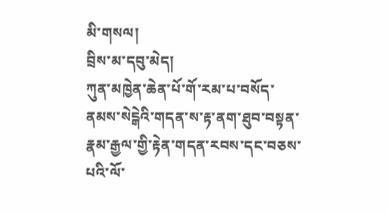མི་གསལ།
བྲིས་མ་དབུ་མེད།
ཀུན་མཁྱེན་ཆེན་པོ་གོ་རམ་པ་བསོད་ནམས་སེངྒེའི་གདན་ས་རྟ་ནག་ཐུབ་བསྟན་རྣམ་རྒྱལ་གྱི་རྟེན་གདན་རབས་དང་བཅས་པའི་ལོ་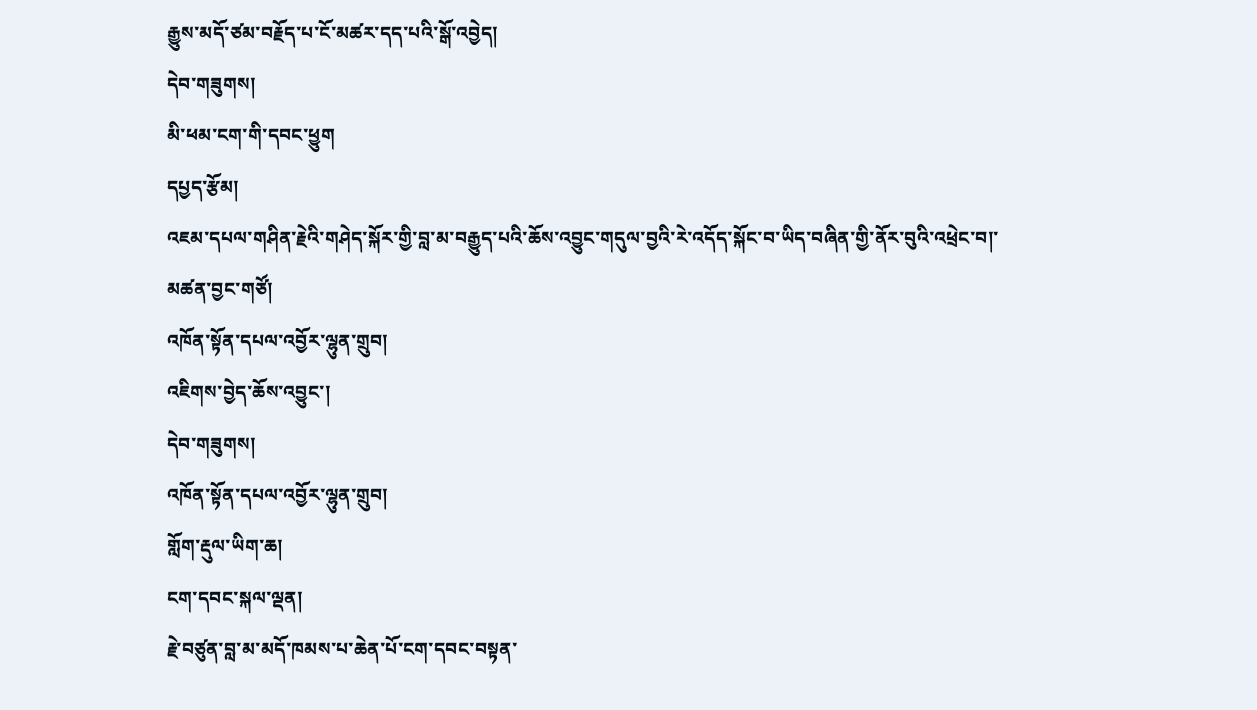རྒྱུས་མདོ་ཙམ་བརྗོད་པ་ངོ་མཚར་དད་པའི་སྒོ་འབྱེད།
དེབ་གཟུགས།
མི་ཕམ་ངག་གི་དབང་ཕྱུག
དཔྱད་རྩོམ།
འཇམ་དཔལ་གཤིན་རྗེའི་གཤེད་སྐོར་གྱི་བླ་མ་བརྒྱུད་པའི་ཆོས་འབྱུང་གདུལ་བྱའི་རེ་འདོད་སྐོང་བ་ཡིད་བཞིན་གྱི་ནོར་བུའི་འཕྲེང་བ།་
མཚན་བྱང་གཙོ།
འཁོན་སྟོན་དཔལ་འབྱོར་ལྷུན་གྲུབ།
འཇིགས་བྱེད་ཆོས་འབྱུང་།
དེབ་གཟུགས།
འཁོན་སྟོན་དཔལ་འབྱོར་ལྷུན་གྲུབ།
གློག་རྡུལ་ཡིག་ཆ།
ངག་དབང་སྐལ་ལྡན།
རྗེ་བཙུན་བླ་མ་མདོ་ཁམས་པ་ཆེན་པོ་ངག་དབང་བསྟན་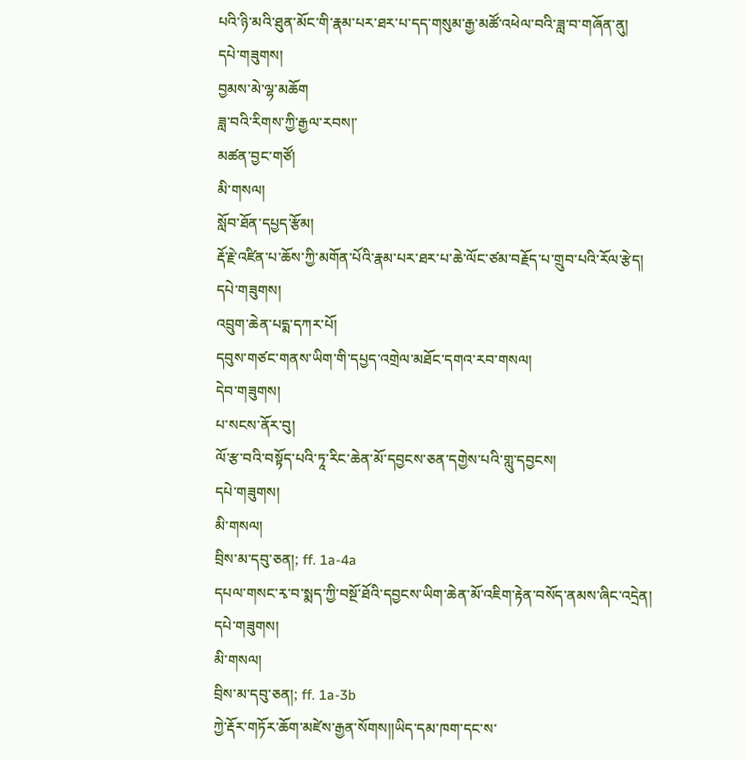པའི་ཉི་མའི་ཐུན་མོང་གི་རྣམ་པར་ཐར་པ་དད་གསུམ་རྒྱ་མཚོ་འཕེལ་བའི་ཟླ་བ་གཞོན་ནུ།
དཔེ་གཟུགས།
བྱམས་མེ་ལྷ་མཆོག
ཟླ་བའི་རིགས་ཀྱི་རྒྱལ་རབས།་
མཚན་བྱང་གཙོ།
མི་གསལ།
སློབ་ཐོན་དཔྱད་རྩོམ།
རྡོ་རྗེ་འཛིན་པ་ཆོས་ཀྱི་མགོན་པོའི་རྣམ་པར་ཐར་པ་ཆེ་ལོང་ཙམ་བརྗོད་པ་གྲུབ་པའི་རོལ་རྩེད།
དཔེ་གཟུགས།
འབྲུག་ཆེན་པདྨ་དཀར་པོ།
དབུས་གཙང་གནས་ཡིག་གི་དཔྱད་འགྲེལ་མཐོང་དགའ་རབ་གསལ།
དེབ་གཟུགས།
པ་སངས་ནོར་བུ།
ལོ་རྩ་བའི་བསྟོད་པའི་ཏཱ་རིང་ཆེན་མོ་དབྱངས་ཅན་དགྱེས་པའི་གླུ་དབྱངས།
དཔེ་གཟུགས།
མི་གསལ།
བྲིས་མ་དབུ་ཅན།; ff. 1a-4a
དཔལ་གསང་རྭ་བ་སྨད་ཀྱི་བསྔོ་ཐོའི་དབྱངས་ཡིག་ཆེན་མོ་འཇིག་རྟེན་བསོད་ནམས་ཞིང་འདྲེན།
དཔེ་གཟུགས།
མི་གསལ།
བྲིས་མ་དབུ་ཅན།; ff. 1a-3b
ཀྱེ་རྡོར་གཏོར་ཆོག་མཛེས་རྒྱན་སོགས༎ཡིད་དམ་ཁག་དང་ས་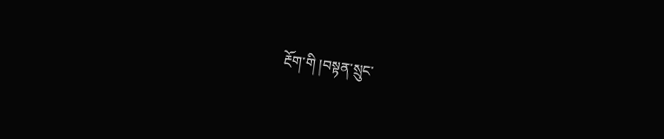རྔོག་གི །བསྟན་སྲུང་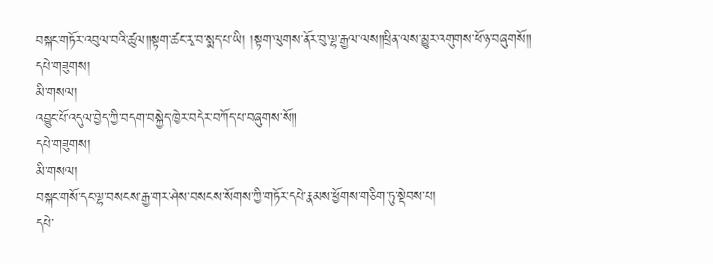བསྐང་གཏོར་འབུལ་བའི་ཚུལ༎སྟག་ཚང་རྭ་བ་སྨད་པ་ཡི། །སྟག་ལུགས་ནོར་བུ་ལྷ་རྒྱལ་ལས༎ཕྲིན་ལས་མྱུར་འགུགས་ཕོ་ཉ་བཞུགསོ༎
དཔེ་གཟུགས།
མི་གསལ།
འབྱུང་པོ་འདུལ་བྱེད་ཀྱི་བདག་བསྐྱེད་ཁྱེར་བདེར་བཀོད་པ་བཞུགས་སོ༎
དཔེ་གཟུགས།
མི་གསལ།
བསྐང་གསོ་དང་ལྷ་བསངས་རྒྱ་གར་ཤེས་བསངས་སོགས་ཀྱི་གཏོར་དཔེ་རྣམས་ཕྱོགས་གཅིག་ཏུ་སྡེབས་པ།
དཔེ་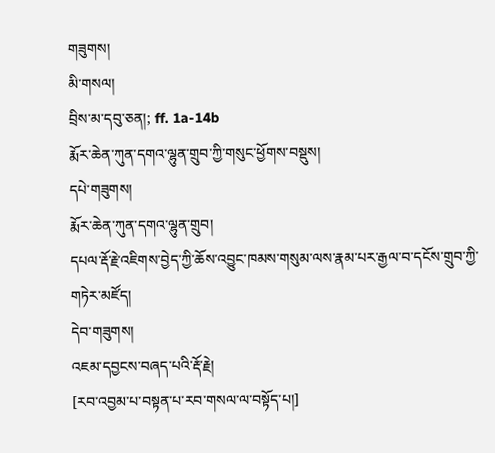གཟུགས།
མི་གསལ།
བྲིས་མ་དབུ་ཅན།; ff. 1a-14b
རྨོར་ཆེན་ཀུན་དགའ་ལྷུན་གྲུབ་ཀྱི་གསུང་ཕྱོགས་བསྡུས།
དཔེ་གཟུགས།
རྨོར་ཆེན་ཀུན་དགའ་ལྷུན་གྲུབ།
དཔལ་རྡོ་རྗེ་འཇིགས་བྱེད་ཀྱི་ཆོས་འབྱུང་ཁམས་གསུམ་ལས་རྣམ་པར་རྒྱལ་བ་དངོས་གྲུབ་ཀྱི་གཏེར་མཛོད།
དེབ་གཟུགས།
འཇམ་དབྱངས་བཞད་པའི་རྡོ་རྗེ།
[རབ་འབྱམ་པ་བསྟན་པ་རབ་གསལ་ལ་བསྟོད་པ།]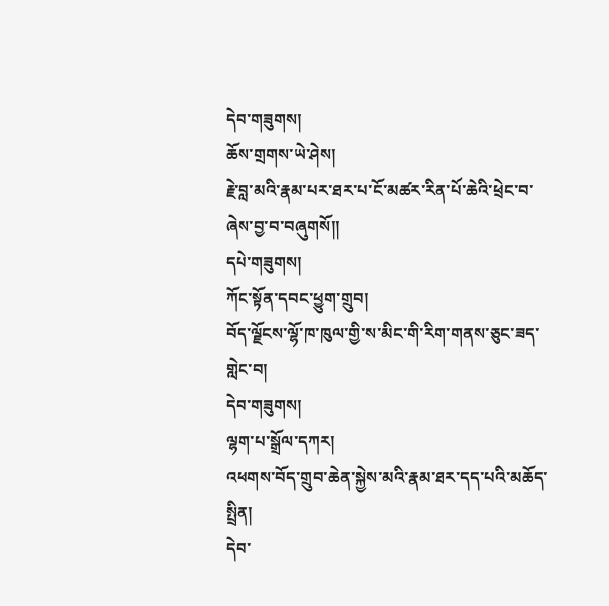དེབ་གཟུགས།
ཆོས་གྲགས་ཡེ་ཤེས།
རྗེ་བླ་མའི་རྣམ་པར་ཐར་པ་ངོ་མཚར་རིན་པོ་ཆེའི་ཕྲེང་བ་ཞེས་བྱ་བ་བཞུགསོ༎
དཔེ་གཟུགས།
ཀོང་སྟོན་དབང་ཕྱུག་གྲུབ།
བོད་ལྗོངས་ལྷོ་ཁ་ཁུལ་གྱི་ས་མིང་གི་རིག་གནས་ཅུང་ཟད་གླེང་བ།
དེབ་གཟུགས།
ལྷག་པ་སྒྲོལ་དཀར།
འཕགས་བོད་གྲུབ་ཆེན་སྐྱེས་མའི་རྣམ་ཐར་དད་པའི་མཆོད་སྤྲིན།
དེབ་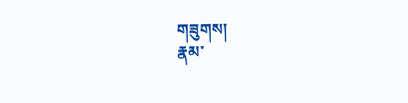གཟུགས།
རྣམ་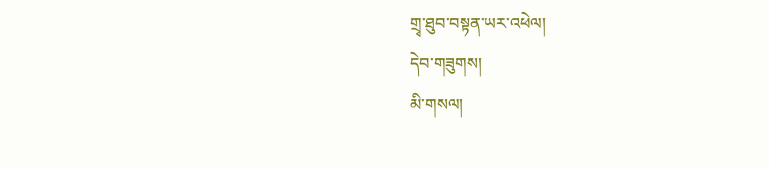གྲྭ་ཐུབ་བསྟན་ཡར་འཕེལ།
དེབ་གཟུགས།
མི་གསལ།